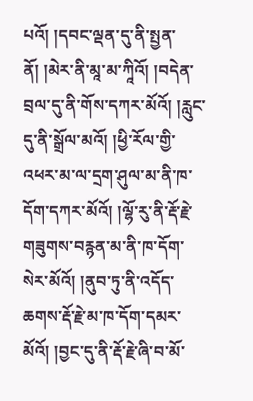པའོ། །དབང་ལྡན་དུ་ནི་སྤྱན་ནོ། །མེར་ནི་མཱ་མ་ཀཱིའོ། །བདེན་བྲལ་དུ་ནི་གོས་དཀར་མོའོ། །རླུང་དུ་ནི་སྒྲོལ་མའོ། །ཕྱི་རོལ་གྱི་འཕར་མ་ལ་དྲག་ཤུལ་མ་ནི་ཁ་དོག་དཀར་མོའོ། །ལྷོ་རུ་ནི་རྡོ་རྗེ་གཟུགས་བརྙན་མ་ནི་ཁ་དོག་སེར་མོའོ། །ནུབ་ཏུ་ནི་འདོད་ཆགས་རྡོ་རྗེ་མ་ཁ་དོག་དམར་མོའོ། །བྱང་དུ་ནི་རྡོ་རྗེ་ཞི་བ་མོ་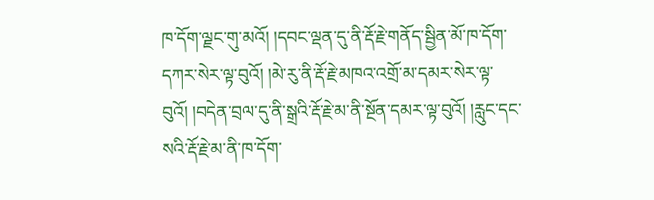ཁ་དོག་ལྗང་གུ་མའོ། །དབང་ལྡན་དུ་ནི་རྡོ་རྗེ་གནོད་སྦྱིན་མོ་ཁ་དོག་དཀར་སེར་ལྟ་བུའོ། །མེ་རུ་ནི་རྡོ་རྗེ་མཁའ་འགྲོ་མ་དམར་སེར་ལྟ་བུའོ། །བདེན་བྲལ་དུ་ནི་སྒྲའི་རྡོ་རྗེ་མ་ནི་སྔོན་དམར་ལྟ་བུའོ། །རླུང་དང་སའི་རྡོ་རྗེ་མ་ནི་ཁ་དོག་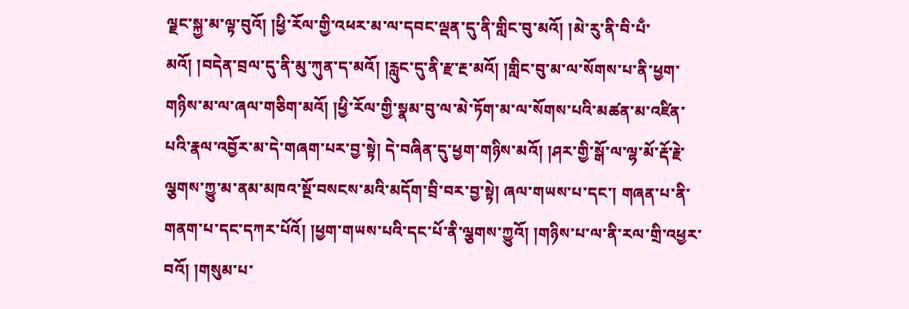ལྗང་སྐྱ་མ་ལྟ་བུའོ། །ཕྱི་རོལ་གྱི་འཕར་མ་ལ་དབང་ལྡན་དུ་ནི་གླིང་བུ་མའོ། །མེ་རུ་ནི་བི་པྃ་མའོ། །བདེན་བྲལ་དུ་ནི་མུ་ཀུན་ད་མའོ། །རླུང་དུ་ནི་རྫ་རྔ་མའོ། །གླིང་བུ་མ་ལ་སོགས་པ་ནི་ཕྱག་གཉིས་མ་ལ་ཞལ་གཅིག་མའོ། །ཕྱི་རོལ་གྱི་སྣམ་བུ་ལ་མེ་ཏོག་མ་ལ་སོགས་པའི་མཚན་མ་འཛིན་པའི་རྣལ་འབྱོར་མ་དེ་གཞག་པར་བྱ་སྟེ། དེ་བཞིན་དུ་ཕྱག་གཉིས་མའོ། །ཤར་གྱི་སྒོ་ལ་ལྷ་མོ་རྡོ་རྗེ་ལྕགས་ཀྱུ་མ་ནམ་མཁའ་སྔོ་བསངས་མའི་མདོག་བྲི་བར་བྱ་སྟེ། ཞལ་གཡས་པ་དང་། གཞན་པ་ནི་གནག་པ་དང་དཀར་པོའོ། །ཕྱག་གཡས་པའི་དང་པོ་ནི་ལྕགས་ཀྱུའོ། །གཉིས་པ་ལ་ནི་རལ་གྲི་འཕྱར་བའོ། །གསུམ་པ་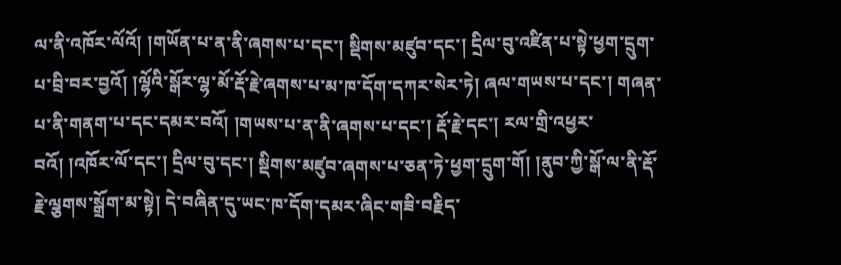ལ་ནི་འཁོར་ལོའོ། །གཡོན་པ་ན་ནི་ཞགས་པ་དང་། སྡིགས་མཛུབ་དང་། དྲིལ་བུ་འཛིན་པ་སྟེ་ཕྱག་དྲུག་པ་བྲི་བར་བྱའོ། །ལྷོའི་སྒོར་ལྷ་མོ་རྡོ་རྗེ་ཞགས་པ་མ་ཁ་དོག་དཀར་སེར་ཏེ། ཞལ་གཡས་པ་དང་། གཞན་པ་ནི་གནག་པ་དང་དམར་བའོ། །གཡས་པ་ན་ནི་ཞགས་པ་དང་། རྡོ་རྗེ་དང་། རལ་གྲི་འཕྱར་བའོ། །འཁོར་ལོ་དང་། དྲིལ་བུ་དང་། སྡིགས་མཛུབ་ཞགས་པ་ཅན་ཏེ་ཕྱག་དྲུག་གོ། །ནུབ་ཀྱི་སྒོ་ལ་ནི་རྡོ་རྗེ་ལྕགས་སྒྲོག་མ་སྟེ། དེ་བཞིན་དུ་ཡང་ཁ་དོག་དམར་ཞིང་གཟི་བརྗིད་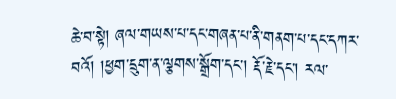ཆེ་བ་སྟེ། ཞལ་གཡས་པ་དང་གཞན་པ་ནི་གནག་པ་དང་དཀར་བའོ། །ཕྱག་དྲུག་ན་ལྕགས་སྒྲོག་དང་། རྡོ་རྗེ་དང་། རལ་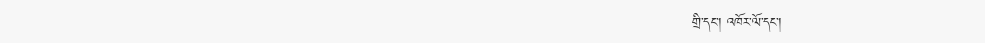གྲི་དང་། འཁོར་ལོ་དང་།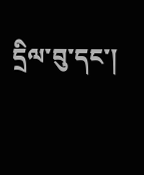དྲིལ་བུ་དང་།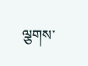ལྕགས་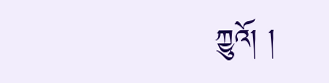ཀྱུའོ། །